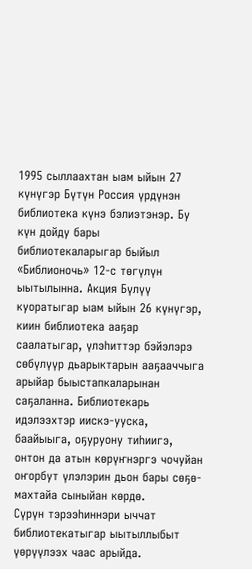1995 сыллаахтан ыам ыйын 27 күнүгэр Бүтүн Россия үрдүнэн библиотека күнэ бэлиэтэнэр. Бу күн дойду бары библиотекаларыгар быйыл «Библионочь» 12-с төгүлүн ыытылынна. Акция Бүлүү куоратыгар ыам ыйын 26 күнүгэр, киин библиотека ааҕар саалатыгар, үлэһиттэр бэйэлэрэ сөбүлүүр дьарыктарын ааҕааччыга арыйар быыстапкаларынан саҕаланна. Библиотекарь идэлээхтэр иискэ-ууска, баайыыга, оҕуруону тиһиигэ, онтон да атын көрүҥнэргэ чочуйан оҥорбут үлэлэрин дьон бары сөҕө-махтайа сыныйан көрдө.
Сүрүн тэрээһиннэри ыччат библиотекатыгар ыытыллыбыт үөрүүлээх чаас арыйда.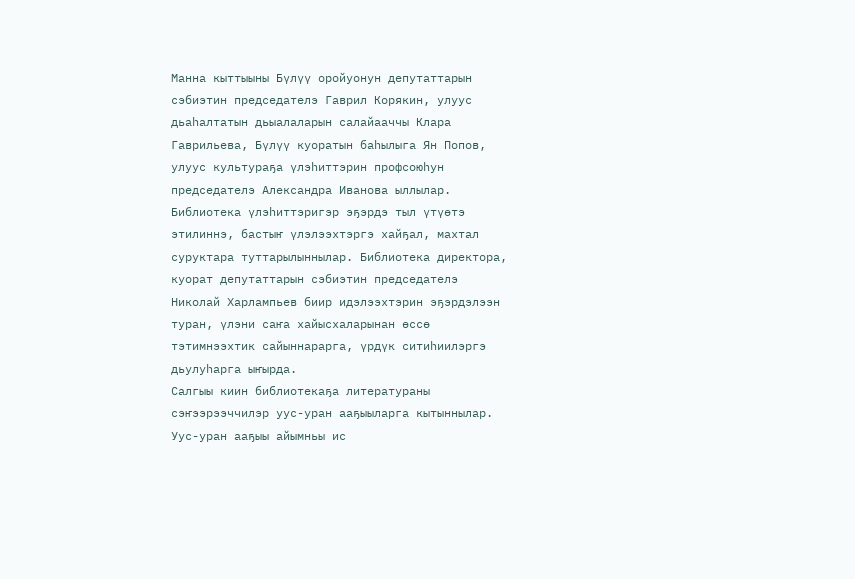Манна кыттыыны Бүлүү оройуонун депутаттарын сэбиэтин председателэ Гаврил Корякин, улуус дьаһалтатын дьыалаларын салайааччы Клара Гаврильева, Бүлүү куоратын баһылыга Ян Попов, улуус культураҕа үлэһиттэрин профсоюһун председателэ Александра Иванова ыллылар. Библиотека үлэһиттэригэр эҕэрдэ тыл үтүөтэ этилиннэ, бастыҥ үлэлээхтэргэ хайҕал, махтал суруктара туттарылыннылар. Библиотека директора, куорат депутаттарын сэбиэтин председателэ Николай Харлампьев биир идэлээхтэрин эҕэрдэлээн туран, үлэни саҥа хайысхаларынан өссө тэтимнээхтик сайыннарарга, үрдүк ситиһиилэргэ дьулуһарга ыҥырда.
Салгыы киин библиотекаҕа литератураны сэҥээрээччилэр уус-уран ааҕыыларга кытыннылар. Уус-уран ааҕыы айымньы ис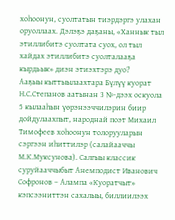хоһоонун, суолтатын тиэрдэргэ улахан оруоллаах. Дэлэҕэ даҕаны, «Ханнык тыл этиллибитэ суолтата суох, ол тыл хайдах этиллибитэ суолталааҕа кырдьык» диэн этиэхтэрэ дуо?
Ааҕыы кыттыылаахтара Бүлүү куорат Н.С.Степанов аатынан 3 №-дээх оскуола 5 кылааһын үөрэнээччилэрин биир дойдулаахпыт, народнай поэт Михаил Тимофеев хоһоонун толорууларын сэргээн иһиттилэр (салайааччы М.К.Муксунова). Салгыы классик суруйааччыбыт Анемподист Иванович Софронов – Алампа «Куоратчыт» кэпсээниттэн сахалыы, биллиилээх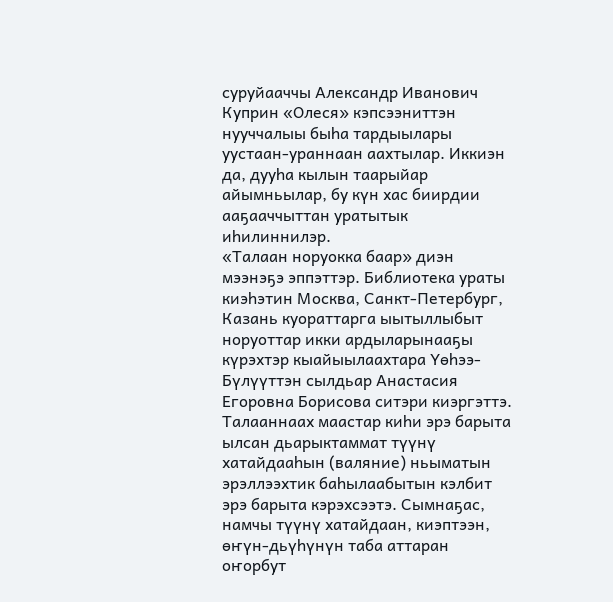суруйааччы Александр Иванович Куприн «Олеся» кэпсээниттэн нууччалыы быһа тардыылары уустаан-ураннаан аахтылар. Иккиэн да, дууһа кылын таарыйар айымньылар, бу күн хас биирдии ааҕааччыттан уратытык иһилиннилэр.
«Талаан норуокка баар» диэн мээнэҕэ эппэттэр. Библиотека ураты киэһэтин Москва, Санкт-Петербург, Казань куораттарга ыытыллыбыт норуоттар икки ардыларынааҕы күрэхтэр кыайыылаахтара Үөһээ-Бүлүүттэн сылдьар Анастасия Егоровна Борисова ситэри киэргэттэ. Талааннаах маастар киһи эрэ барыта ылсан дьарыктаммат түүнү хатайдааһын (валяние) ньыматын эрэллээхтик баһылаабытын кэлбит эрэ барыта кэрэхсээтэ. Сымнаҕас, намчы түүнү хатайдаан, киэптээн, өҥүн-дьүһүнүн таба аттаран оҥорбут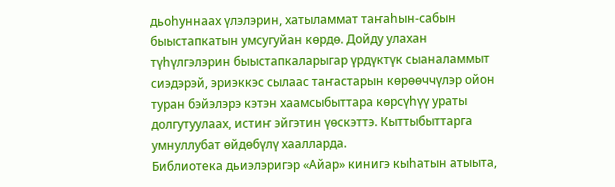дьоһуннаах үлэлэрин, хатыламмат таҥаһын-сабын быыстапкатын умсугуйан көрдө. Дойду улахан түһүлгэлэрин быыстапкаларыгар үрдүктүк сыаналаммыт сиэдэрэй, эриэккэс сылаас таҥастарын көрөөччүлэр ойон туран бэйэлэрэ кэтэн хаамсыбыттара көрсүһүү ураты долгутуулаах, истиҥ эйгэтин үөскэттэ. Кыттыбыттарга умнуллубат өйдөбүлү хаалларда.
Библиотека дьиэлэригэр «Айар» кинигэ кыһатын атыыта,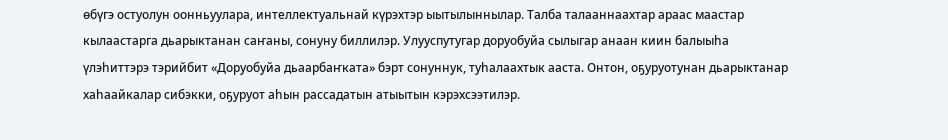өбүгэ остуолун оонньуулара, интеллектуальнай күрэхтэр ыытылыннылар. Талба талааннаахтар араас маастар кылаастарга дьарыктанан саҥаны, сонуну биллилэр. Улууспутугар доруобуйа сылыгар анаан киин балыыһа үлэһиттэрэ тэрийбит «Доруобуйа дьаарбаҥката» бэрт сонуннук, туһалаахтык ааста. Онтон, оҕуруотунан дьарыктанар хаһаайкалар сибэкки, оҕуруот аһын рассадатын атыытын кэрэхсээтилэр.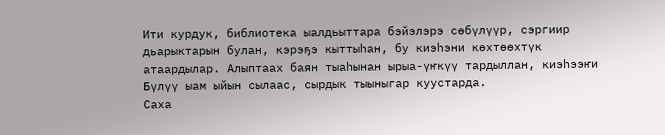Ити курдук, библиотека ыалдьыттара бэйэлэрэ сөбүлүүр, сэргиир дьарыктарын булан, кэрэҕэ кыттыһан, бу киэһэни көхтөөхтүк атаардылар. Алыптаах баян тыаһынан ырыа-үҥкүү тардыллан, киэһээҥи Бүлүү ыам ыйын сылаас, сырдык тыыныгар куустарда.
Саха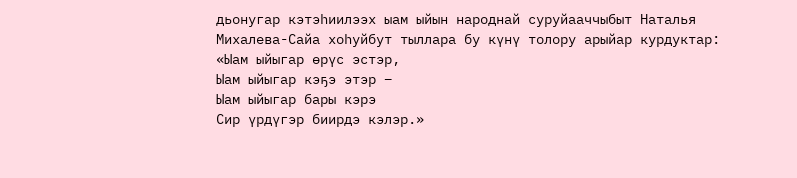дьонугар кэтэһиилээх ыам ыйын народнай суруйааччыбыт Наталья Михалева-Сайа хоһуйбут тыллара бу күнү толору арыйар курдуктар:
«Ыам ыйыгар өрүс эстэр,
Ыам ыйыгар кэҕэ этэр –
Ыам ыйыгар бары кэрэ
Сир үрдүгэр биирдэ кэлэр.»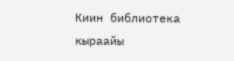Киин библиотека кыраайы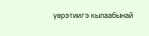үөрэтиигэ кылаабынай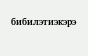бибилэтиэкэрэ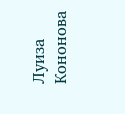Луиза Кононова